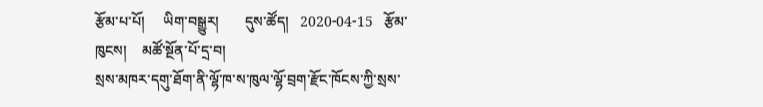རྩོམ་པ་པོ།     ཡིག་བསྒྱུར།       དུས་ཚོད།   2020-04-15   རྩོམ་ཁུངས།    མཚོ་སྔོན་པོ་དྲ་བ།
སྲས་མཁར་དགུ་ཐོག་ནི་ལྷོ་ཁ་ས་ཁུལ་ལྷོ་བྲག་རྫོང་ཁོངས་ཀྱི་སྲས་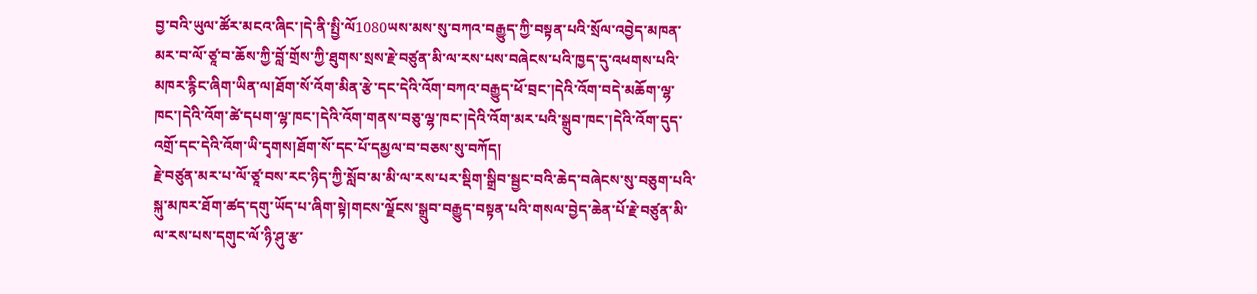བྱ་བའི་ཡུལ་ཚོར་མངའ་ཞིང་།དེ་ནི་སྤྱི་ལོ1080ཡས་མས་སུ་བཀའ་བརྒྱུད་ཀྱི་བསྟན་པའི་སྲོལ་འབྱེད་མཁན་མར་བ་ལོ་ཙཱ་བ་ཆོས་ཀྱི་བློ་གྲོས་ཀྱི་ཐུགས་སྲས་རྗེ་བཙུན་མི་ལ་རས་པས་བཞེངས་པའི་ཁྱད་དུ་འཕགས་པའི་མཁར་རྙིང་ཞིག་ཡིན་ལ།ཐོག་སོ་འོག་མིན་རྩེ་དང་དེའི་འོག་བཀའ་བརྒྱུད་ཕོ་བྲང་།དེའི་འོག་བདེ་མཆོག་ལྷ་ཁང་།དེའི་འོག་ཚེ་དཔག་ལྷ་ཁང་།དེའི་འོག་གནས་བཅུ་ལྷ་ཁང་།དེའི་འོག་མར་པའི་སྒྲུབ་ཁང་།དེའི་འོག་དུད་འགྲོ་དང་དེའི་འོག་ཡི་དྭགས།ཐོག་སོ་དང་པོ་དམྱལ་བ་བཅས་སུ་བཀོད།
རྗེ་བཙུན་མར་པ་ལོ་ཙཱ་བས་རང་ཉིད་ཀྱི་སློབ་མ་མི་ལ་རས་པར་སྡིག་སྒྲིབ་སྦྱང་བའི་ཆེད་བཞེངས་སུ་བཅུག་པའི་སྐུ་མཁར་ཐོག་ཚད་དགུ་ཡོད་པ་ཞིག་སྟེ།གངས་ལྗོངས་སྒྲུབ་བརྒྱུད་བསྟན་པའི་གསལ་བྱེད་ཆེན་པོ་རྗེ་བཙུན་མི་ལ་རས་པས་དགུང་ལོ་ཉི་ཤུ་རྩ་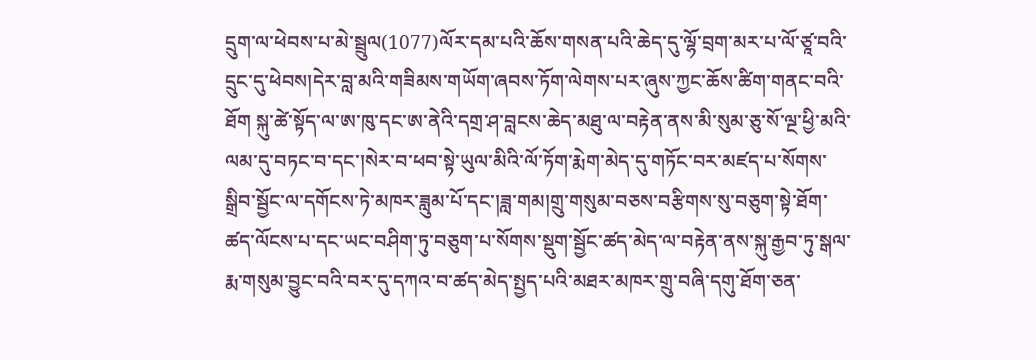དྲུག་ལ་ཕེབས་པ་མེ་སྦྲུལ(1077)ལོར་དམ་པའི་ཆོས་གསན་པའི་ཆེད་དུ་ལྷོ་བྲག་མར་པ་ལོ་ཙཱ་བའི་དྲུང་དུ་ཕེབས།དེར་བླ་མའི་གཟིམས་གཡོག་ཞབས་ཏོག་ལེགས་པར་ཞུས་ཀྱང་ཆོས་ཚིག་གནང་བའི་ཐོག སྐུ་ཚེ་སྟོད་ལ་ཨ་ཁུ་དང་ཨ་ནེའི་དགྲ་ཤ་བླངས་ཆེད་མཐུ་ལ་བརྟེན་ནས་མི་སུམ་ཅུ་སོ་ལྔ་ཕྱི་མའི་ལམ་དུ་བཏང་བ་དང་།སེར་བ་ཕབ་སྟེ་ཡུལ་མིའི་ལོ་ཏོག་རྨེག་མེད་དུ་གཏོང་བར་མཛད་པ་སོགས་སྒྲིབ་སྦྱོང་ལ་དགོངས་ཏེ་མཁར་ཟླུམ་པོ་དང་།ཟླ་གམ།གྲུ་གསུམ་བཅས་བརྩིགས་སུ་བཅུག་སྟེ་ཐོག་ཚད་ལོངས་པ་དང་ཡང་བཤིག་ཏུ་བཅུག་པ་སོགས་སྡུག་སྦྱོང་ཚད་མེད་ལ་བརྟེན་ནས་སྐུ་རྒྱབ་ཏུ་སྒལ་རྨ་གསུམ་བྱུང་བའི་བར་དུ་དཀའ་བ་ཚད་མེད་སྤྱད་པའི་མཐར་མཁར་གྲུ་བཞི་དགུ་ཐོག་ཅན་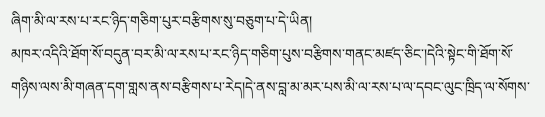ཞིག་མི་ལ་རས་པ་རང་ཉིད་གཅིག་པུར་བརྩིགས་སུ་བཅུག་པ་དེ་ཡིན།
མཁར་འདིའི་ཐོག་སོ་བདུན་བར་མི་ལ་རས་པ་རང་ཉིད་གཅིག་པུས་བརྩིགས་གནང་མཛད་ཅིང་།དེའི་སྟེང་གི་ཐོག་སོ་གཉིས་ལས་མི་གཞན་དག་གླས་ནས་བརྩིགས་པ་རེད།དེ་ནས་བླ་མ་མར་པས་མི་ལ་རས་པ་ལ་དབང་ལུང་ཁྲིད་ལ་སོགས་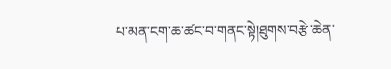པ་མན་ངག་ཆ་ཚང་བ་གནང་སྟེ།ཐུགས་བརྩེ་ཆེན་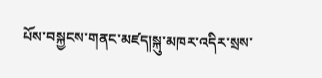པོས་བསྐྱངས་གནང་མཛད།སྐུ་མཁར་འདིར་སྲས་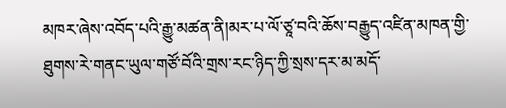མཁར་ཞེས་འབོད་པའི་རྒྱུ་མཚན་ནི།མར་པ་ལོ་ཙཱ་བའི་ཆོས་བརྒྱུད་འཛིན་མཁན་གྱི་ཐུགས་རེ་གནང་ཡུལ་གཙོ་བོའི་གྲས་རང་ཉིད་ཀྱི་སྲས་དར་མ་མདོ་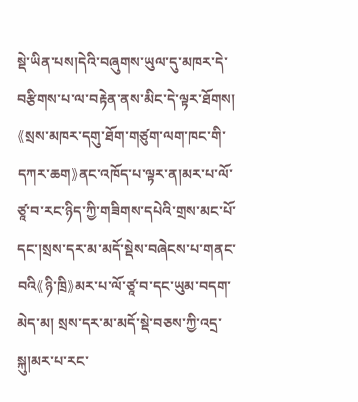སྡེ་ཡིན་པས།དེའི་བཞུགས་ཡུལ་དུ་མཁར་དེ་བརྩིགས་པ་ལ་བརྟེན་ནས་མིང་དེ་ལྟར་ཐོགས།
《སྲས་མཁར་དགུ་ཐོག་གཙུག་ལག་ཁང་གི་དཀར་ཆག》ནང་འཁོད་པ་ལྟར་ན།མར་པ་ལོ་ཙཱ་བ་རང་ཉིད་ཀྱི་གཟིགས་དཔེའི་གྲས་མང་པོ་དང་།སྲས་དར་མ་མདོ་སྡེས་བཞེངས་པ་གནང་བའི《ཉི་ཁྲི》མར་པ་ལོ་ཙཱ་བ་དང་ཡུམ་བདག་མེད་མ། སྲས་དར་མ་མདོ་སྡེ་བཅས་ཀྱི་འདྲ་སྐུ།མར་པ་རང་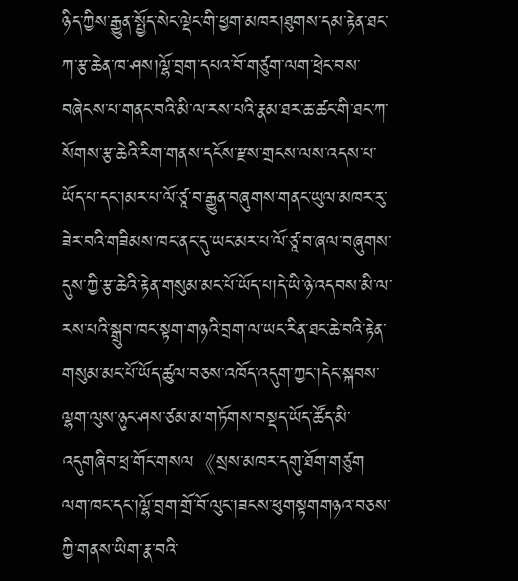ཉིད་ཀྱིས་རྒྱུན་སྤྱོད་སེང་ལྡེང་གི་ཕྱག་མཁར།ཐུགས་དམ་རྟེན་ཐང་ཀ་རྩ་ཆེན་ཁ་ཤས།ལྷོ་བྲག་དཔའ་བོ་གཙུག་ལག་ཕྲེང་བས་བཞེངས་པ་གནང་བའི་མི་ལ་རས་པའི་རྣམ་ཐར་ཆ་ཚང་གི་ཐང་ཀ་སོགས་རྩ་ཆེའི་རིག་གནས་དངོས་རྫས་གྲངས་ལས་འདས་པ་ཡོད་པ་དང་།མར་པ་ལོ་ཙཱ་བ་རྒྱུན་བཞུགས་གནང་ཡུལ་མཁར་རུ་ཟེར་བའི་གཟིམས་ཁང་ནང་དུ་ཡང་མར་པ་ལོ་ཙཱ་བ་ཞལ་བཞུགས་དུས་ཀྱི་རྩ་ཆེའི་རྟེན་གསུམ་མང་པོ་ཡོད་པ།དེ་ཡི་ཉེ་འདབས་མི་ལ་རས་པའི་སྒྲུབ་ཁང་སྟག་གཉའི་བྲག་ལ་ཡང་རིན་ཐང་ཆེ་བའི་རྟེན་གསུམ་མང་པོ་ཡོད་ཚུལ་བཅས་འཁོད་འདུག་ཀྱང་།དེང་སྐབས་ལྷག་ལུས་ཉུང་ཤས་ཙམ་མ་གཏོགས་བསྡད་ཡོད་ཚོད་མི་འདུགཞིབ་ཕྲ་གོང་གསལ《སྲས་མཁར་དགུ་ཐོག་གཙུག ལག་ཁང་དང་།ལྷོ་བྲག་གྲོ་བོ་ལུང་།ཟངས་ཕུགསྟགགཉའ་བཅས་ཀྱི་གནས་ཡིག་རྣ་བའི་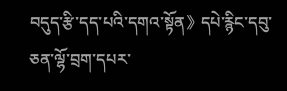བདུད་རྩི་དད་པའི་དགའ་སྟོན》དཔེ་རྙིང་དབུ་ཅན་ལྷོ་བྲག་དཔར་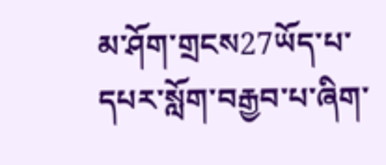མ་ཤོག་གྲངས27ཡོད་པ་དཔར་སློག་བརྒྱབ་པ་ཞིག་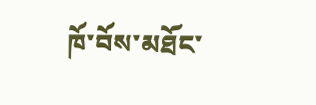ཁོ་བོས་མཐོང་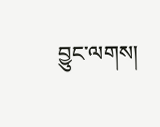བྱུང་ལགས།